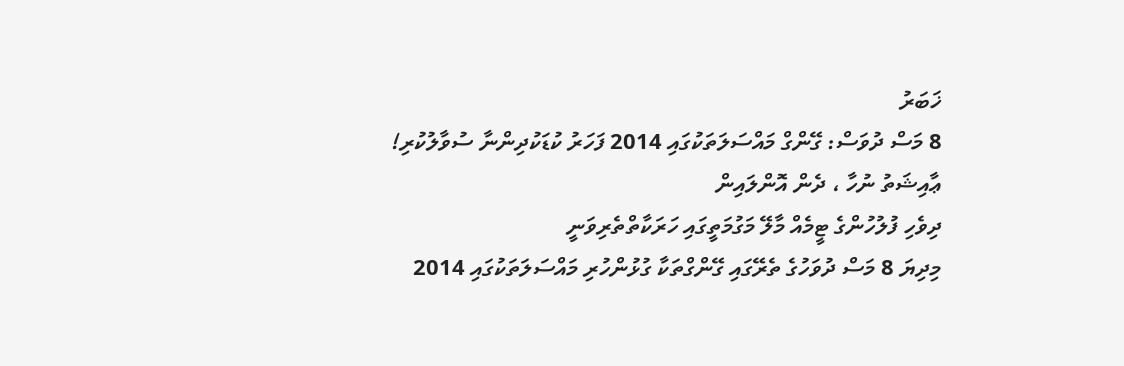ޚަބަރު
8 މަސް ދުވަސް: ގޭންގް މައްސަލަތަކުގައި 2014 ފަހަރު ކުޑަކުދިންނާ ސުވާލުކުރި!
ޢާއިޝަތު ނުހާ ، ދެން އޮންލައިން
ދިވެހި ފުލުހުންގެ ޓީމެއް މާލޭ މަގުމަތީގައި ހަރަކާތްތެރިވަނީ
މިދިޔަ 8 މަސް ދުވަހުގެ ތެރޭގައި ގޭންގްތަކާ ގުޅުންހުރި މައްސަލަތަކުގައި 2014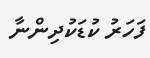ފަހަރު ކުޑަކުދިންނާ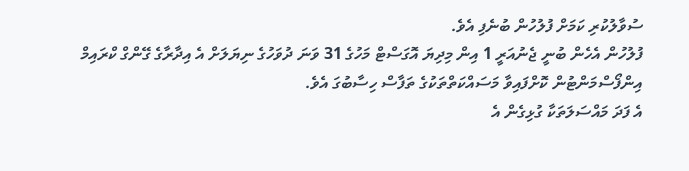ސުވާލުކުރި ކަމަށް ފުލުހުން ބުނެފި އެވެ.
ފުލުހުން އެހެން ބުނީ ޖެނުއަރީ 1 އިން މިދިޔަ އޮގަސްޓް މަހުގެ 31 ވަނަ ދުވަހުގެ ނިޔަލަށް އެ އިދާރާގެ ގޭންގް ކްރައިމް އިންފޯސްމަންޓުން ކޮށްފައިވާ މަސައްކަތްތަކުގެ ތަފާސް ހިސާބުގަ އެވެ.
އެ ފަދަ މައްސަލަތަކާ ގުޅިގެން އެ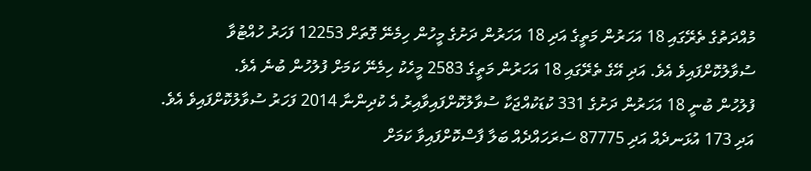މުއްދަތުގެ ތެރޭގައި 18 އަހަރުން މަތީގެ އަދި 18 އަހަރުން ދަށުގެ މީހުން ހިމެނޭ ގޮތަށް 12253 ފަހަރު ހުއްޓުވާ ސުވާލުކޮށްފައިވެ އެވެ. އަދި އޭގެ ތެރޭގައި 18 އަހަރުން މަތީގެ 2583 މީހެކު ހިމެނޭ ކަމަށް ފުލުހުން ބުނެ އެވެ.
ފުލުހުން ބުނީ 18 އަހަރުން ދަށުގެ 331 ކުޑަކުއްޖަކާ ސުވާލުކޮށްފައިވާއިރު އެ ކުދިންނާ 2014 ފަހަރު ސުވާލުކޮށްފައިވެ އެވެ. އަދި 173 އުޅަނދެއް އަދި 87775 ސަރަހައްދެއް ބަލާ ފާސްކޮށްފައިވާ ކަމަށް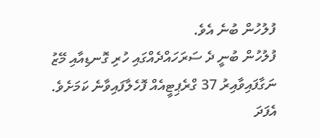ފުލުހުން ބުނެ އެވެ.
ފުލުހުން ބުނީ ދެ ސަރަހައްދެއްގައި ހުރި ގޮނޑިއާއި މޭޒު ނަގާފައިވާއިރު 37 ގްރެޕިޓީއެއް ފޮހެލާފައިވާނެ ކަމަށެވެ.
އެފަދަ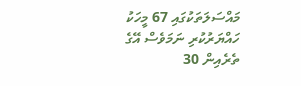މައްސަލަތަކުގައި 67 މީހަކު ހައްޔަރުކުރި ނަމަވެސް އޭގެ ތެރެއިން 30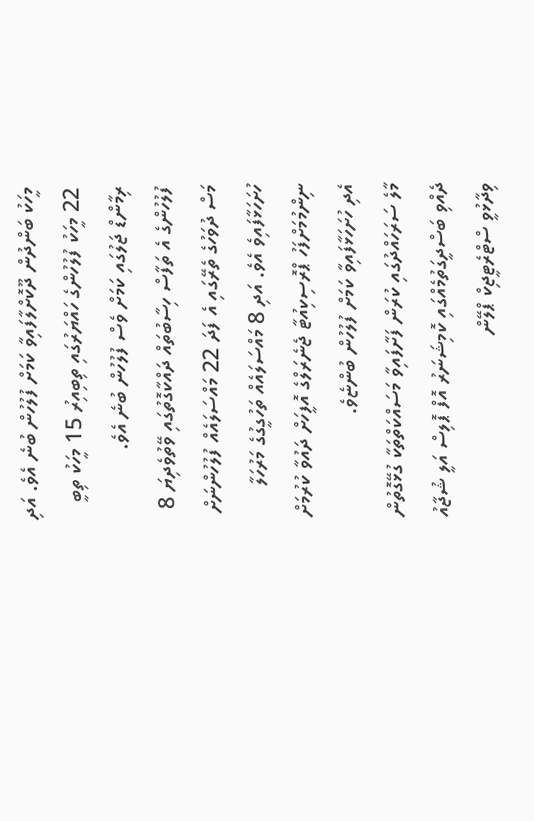މީހަކު ބަންދުން ދޫކޮށްލާފައިވާ ކަމަށް ފުލުހުން ބުނެ އެވެ. އަދި 22 މީހަކު ފުލުހުންގެ ހައްޔަރުގައި ތިބިއިރު 15 މީހަކު ތިބީ ރިމާންޑް ޖަލުގައި ކަމަށް ވެސް ފުލުހުން ބުނެ އެވެ.
ފުލުހުންގެ އެ ތަފާސް ހިސާބުތައް ދައްކާގޮތުގައި ވޭތުވެދިޔަ 8 މަސް ދުވަހުގެ ތެރޭގައި އެ ފަދަ 22 މައްސަލައެއް ފުލުހުންނަށް ހުށަހަޅާފައިވެ އެވެ. އަދި 8 މައްސަލައެއް ތަހުގީގުގެ މަރުހަލާ ނިންމުމަށްފަހު ޕްރޮސިކިއުޓާ ޖެނެރަލްގެ އޮފީހަށް ދައުވާ ކުރުމަށް އެދި ހުށަހަޅާފައިވާ ކަމަށް ފުލުހުން ބުންޏެވެ.
މާލެ ސަރަހައްދުގައި ކުރަން ފަށާފައިވާ މަސައްކަތްތަކާ ގުޅޭގޮތުން ދެއްވި ބަސްދީގަތުމެއްގައި ކޮމިޝަނަރު އޮފް ޕޮލިސް އަލީ ޝުޖާއު ވިދާޅުވީ ސްޓްރެޓީޖިކް ޕްލޭން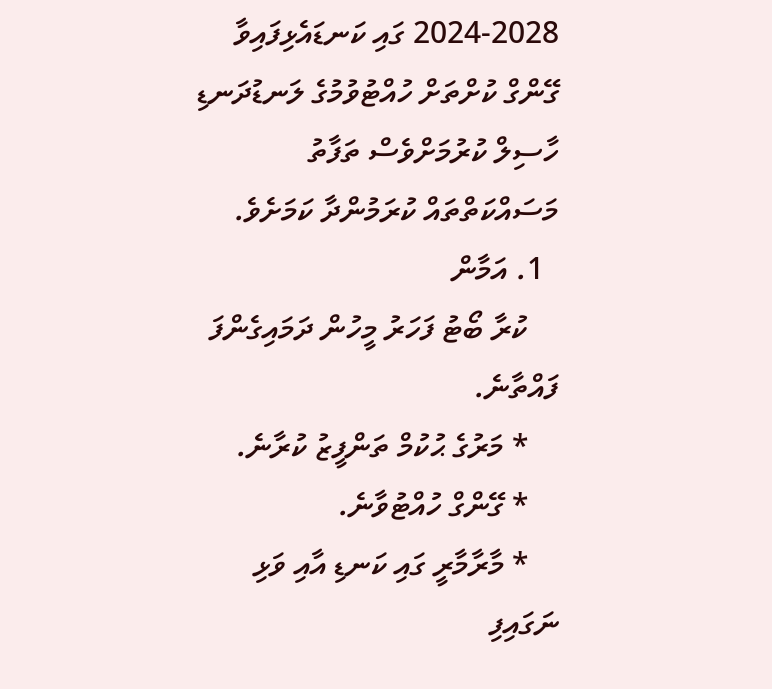2024-2028 ގައި ކަނޑައެޅިފައިވާ ގޭންގް ކުށްތަށް ހުއްޓުވުމުގެ ލަނޑުދަނޑި ހާސިލް ކުރުމަށްވެސް ތަފާތު މަސައްކަތްތައް ކުރަމުންދާ ކަމަށެވެ.
  1. އަމާން
    ކުރާ ބޯޓު ފަހަރު މީހުން ދަމައިގެންފަ ފައްތާނެ.
    * މަރުގެ ޙުކުމް ތަންފީޒު ކުރާނެ.
    * ގޭންގް ހުއްޓުވާނެ.
    * މާރާމާރީ ގައި ކަނޑި އާއި ވަޅި ނަގައިފި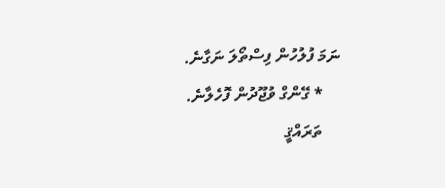ނަމަ ފުލުހުން ފިސްތޯލަ ނަގާނެ.
    * ގޭންގް ވުޖޫދުން ފޮހެލާނެ.
    ތަރައްޤީ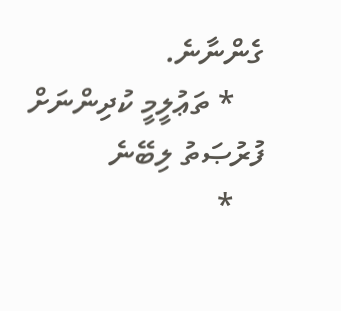ގެންނާނެ.
    * ތަޢުލީމީ ކުދިންނަށް ފުރުޞަތު ލިބޭނެ
    *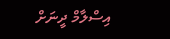އިސްލާމް ދީނަށް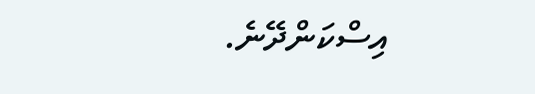އިސްކަންދޭނެ.